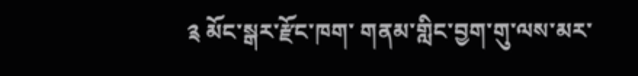༉ མོང་སྒར་རྫོང་ཁག་ གནམ་གླིང་བྱག་གུ་ལས་མར་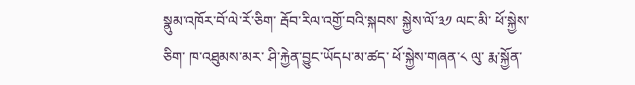སྣུམ་འཁོར་བོ་ལེ་རོ་ཅིག་ རྦོབ་རིལ་འགྱོ་བའི་སྐབས་ སྐྱེས་ལོ་༣༡ ལང་མི་ ཕོ་སྐྱེས་ཅིག་ ཁ་འཐུམས་མར་ ཤི་རྐྱེན་བྱུང་ཡོདཔ་མ་ཚད་ ཕོ་སྐྱེས་གཞན་༨ ལུ་ རྨ་སྐྱོན་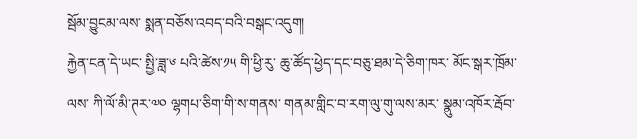སྦོམ་བྱུངམ་ལས་ སྨན་བཅོས་འབད་བའི་བསྒང་འདུག།
རྐྱེན་ངན་དེ་ཡང་ སྤྱི་ཟླ་༦ པའི་ཚེས་༡༥ གི་ཕྱི་རུ་ ཆུ་ཚོད་ཕྱེད་དང་བཅུ་ཐམ་དེ་ཅིག་ཁར་ མོང་སྒར་ཁྲོམ་ལས་ ཀི་ལོ་མི་ཊར་༧༠ ལྷགཔ་ཅིག་གི་ས་གནས་ གནམ་གླིང་བ་རག་ལུ་གུ་ལས་མར་ སྣུམ་འཁོར་རྦོབ་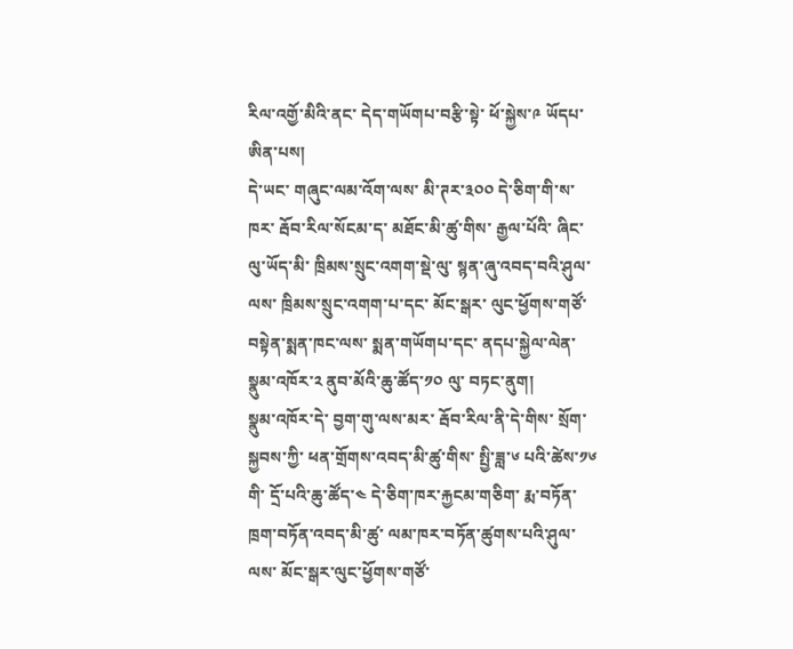རིལ་འགྱོ་མིའི་ནང་ དེད་གཡོགཔ་བརྩི་སྟེ་ ཕོ་སྐྱེས་༩ ཡོདཔ་ཨིན་པས།
དེ་ཡང་ གཞུང་ལམ་འོག་ལས་ མི་ཊར་༣༠༠ དེ་ཅིག་གི་ས་ཁར་ རྦོབ་རིལ་སོངམ་ད་ མཐོང་མི་ཚུ་གིས་ རྒྱལ་པོའི་ ཞིང་ལུ་ཡོད་མི་ ཁྲིམས་སྲུང་འགག་སྡེ་ལུ་ སྙན་ཞུ་འབད་བའི་ཤུལ་ལས་ ཁྲིམས་སྲུང་འགག་པ་དང་ མོང་སྒར་ ལུང་ཕྱོགས་གཙོ་བསྟེན་སྨན་ཁང་ལས་ སྨན་གཡོགཔ་དང་ ནདཔ་སྐྱེལ་ལེན་སྣུམ་འཁོར་༢ ནུབ་མོའི་ཆུ་ཚོད་༡༠ ལུ་ བཏང་ནུག།
སྣུམ་འཁོར་དེ་ བྱག་གུ་ལས་མར་ རྦོབ་རིལ་ནི་དེ་གིས་ སྲོག་སྐྱབས་ཀྱི་ ཕན་གྲོགས་འབད་མི་ཚུ་གིས་ སྤྱི་ཟླ་༦ པའི་ཚེས་༡༦ གི་ དྲོ་པའི་ཆུ་ཚོད་༤ དེ་ཅིག་ཁར་རྐྱངམ་གཅིག་ རྨ་བཏོན་ཁྲག་བཏོན་འབད་མི་ཚུ་ ལམ་ཁར་བཏོན་ཚུགས་པའི་ཤུལ་ལས་ མོང་སྒར་ལུང་ཕྱོགས་གཙོ་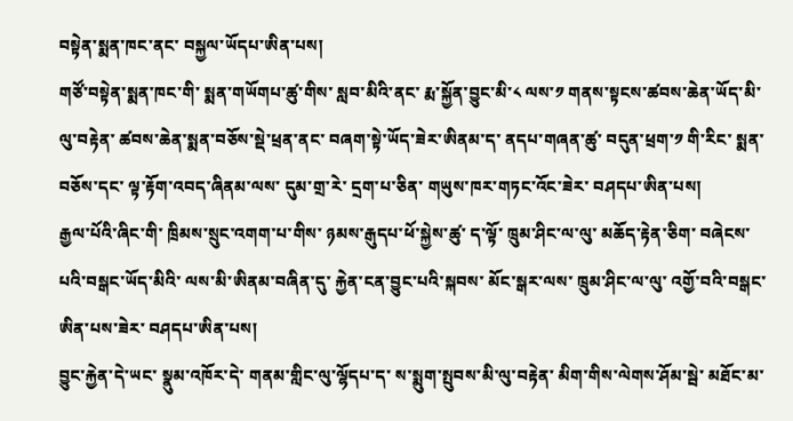བསྟེན་སྨན་ཁང་ནང་ བསྐྱལ་ཡོདཔ་ཨིན་པས།
གཙོ་བསྟེན་སྨན་ཁང་གི་ སྨན་གཡོགཔ་ཚུ་གིས་ སླབ་མིའི་ནང་ རྨ་སྐྱོན་བྱུང་མི་༨ ལས་༡ གནས་སྟངས་ཚབས་ཆེན་ཡོད་མི་ལུ་བརྟེན་ ཚབས་ཆེན་སྨན་བཅོས་སྡེ་ཕྲན་ནང་ བཞག་སྟེ་ཡོད་ཟེར་ཨིནམ་ད་ ནདཔ་གཞན་ཚུ་ བདུན་ཕྲག་༡ གི་རིང་ སྨན་བཅོས་དང་ ལྟ་རྟོག་འབད་ཞིནམ་ལས་ དུམ་གྲ་རེ་ དྲག་པ་ཅིན་ གཡུས་ཁར་གཏང་འོང་ཟེར་ བཤདཔ་ཨིན་པས།
རྒྱལ་པོའི་ཞིང་གི་ ཁྲིམས་སྲུང་འགག་པ་གིས་ ཉམས་རྒུདཔ་ཕོ་སྐྱེས་ཚུ་ ད་ལྟོ་ ཁྲུམ་ཤིང་ལ་ལུ་ མཆོད་རྟེན་ཅིག་ བཞེངས་པའི་བསྒང་ཡོད་མིའི་ ལས་མི་ཨིནམ་བཞིན་དུ་ རྐྱེན་ངན་བྱུང་པའི་སྐབས་ མོང་སྒར་ལས་ ཁྲུམ་ཤིང་ལ་ལུ་ འགྱོ་བའི་བསྒང་ཨིན་པས་ཟེར་ བཤདཔ་ཨིན་པས།
བྱུང་རྐྱེན་དེ་ཡང་ སྣུམ་འཁོར་དེ་ གནམ་གླིང་ལུ་ལྷོདཔ་ད་ ས་སྨུག་སྤུབས་མི་ལུ་བརྟེན་ མིག་གིས་ལེགས་ཤོམ་སྦེ་ མཐོང་མ་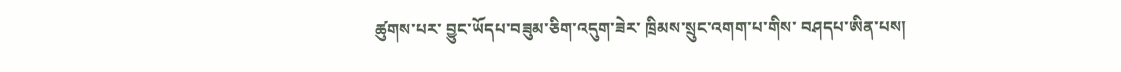ཚུགས་པར་ བྱུང་ཡོདཔ་བཟུམ་ཅིག་འདུག་ཟེར་ ཁྲིམས་སྲུང་འགག་པ་གིས་ བཤདཔ་ཨིན་པས།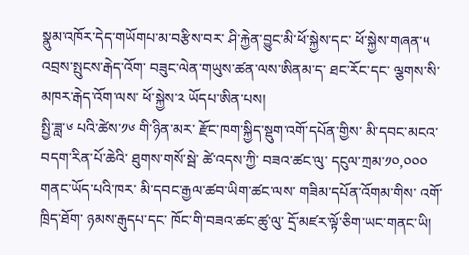སྣུམ་འཁོར་དེད་གཡོགཔ་མ་བརྩིས་བར་ ཤི་རྐྱེན་བྱུང་མི་ཕོ་སྐྱེས་དང་ ཕོ་སྐྱེས་གཞན་༥ འབྲས་སྤུངས་རྒེད་འོག་ བཟུང་ལེན་གཡུས་ཚན་ལས་ཨིནམ་ད་ ཐང་རོང་དང་ ལྕགས་སི་མཁར་རྒེད་འོག་ལས་ ཕོ་སྐྱེས་༢ ཡོདཔ་ཨིན་པས།
སྤྱི་ཟླ་༦ པའི་ཚེས་༡༦ གི་ཉིན་མར་ རྫོང་ཁག་སྐྱིད་སྡུག་འགོ་དཔོན་གྱིས་ མི་དབང་མངའ་བདག་རིན་པོ་ཆེའི་ ཐུགས་གསོ་སྦེ་ ཚེ་འདས་ཀྱི་ བཟའ་ཚང་ལུ་ དངུལ་ཀྲམ་༡༠,༠༠༠ གནང་ཡོད་པའི་ཁར་ མི་དབང་རྒྱལ་ཚབ་ཡིག་ཚང་ལས་ གཟིམ་དཔོན་འོགམ་གིས་ འགོ་ཁྲིད་ཐོག་ ཉམས་རྒུདཔ་དང་ ཁོང་གི་བཟའ་ཚང་ཚུ་ལུ་ དྲོ་མཛར་ལྟོ་ཅིག་ཡང་གནང་ཡི།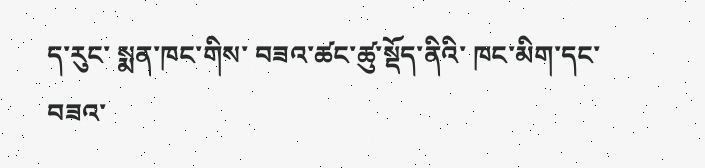ད་རུང་ སྨན་ཁང་གིས་ བཟའ་ཚང་ཚུ་སྡོད་ནིའི་ ཁང་མིག་དང་ བཟའ་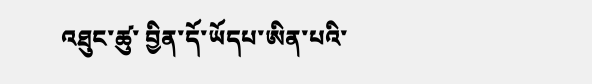འཐུང་ཚུ་ བྱིན་དོ་ཡོདཔ་ཨིན་པའི་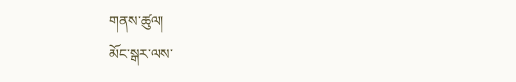གནས་ཚུལ།
མོང་སྒར་ལས་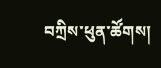བཀྲིས་ཕུན་ཚོགས།